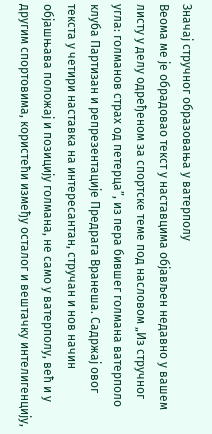Значај стручног образовања у ватерполу
Веома ме је обрадовао текст у наставцима објављен недавно у вашем листу у делу одређеном за спортске теме под насловом „Из стручног угла: голманов страх од петерца”, из пера бившег голмана ватерполо клуба Партизан и репрезентације Предрага Вранеша. Садржај овог текста у четири наставка на интересантан, стручан и нов начин објашњава положај и позицију голмана, не само у ватерполу, већ и у другим спортовима, користећи између осталог и вештачку интелигенцију,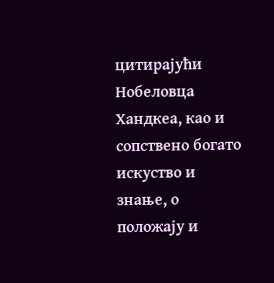цитирајући Нобеловца Хандкеа, као и сопствено богато искуство и знање, о положају и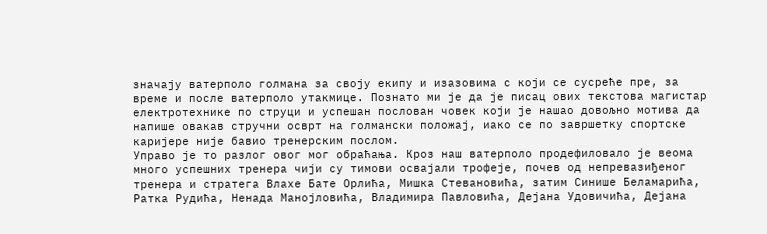значају ватерполо голмана за своју екипу и изазовима с који се сусреће пре, за време и после ватерполо утакмице. Познато ми је да је писац ових текстова магистар електротехнике по струци и успешан послован човек који је нашао довољно мотива да напише овакав стручни осврт на голмански положај, иако се по завршетку спортске каријере није бавио тренерским послом.
Управо је то разлог овог мог обраћања. Кроз наш ватерполо продефиловало је веома много успешних тренера чији су тимови освајали трофеје, почев од непревазиђеног тренера и стратега Влахе Бате Орлића, Мишка Стевановића, затим Синише Беламарића, Ратка Рудића, Ненада Манојловића, Владимира Павловића, Дејана Удовичића, Дејана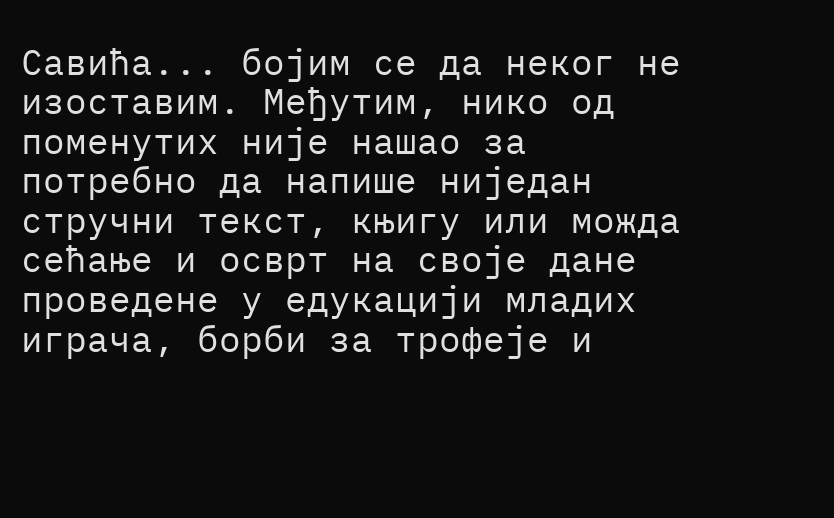Савића... бојим се да неког не изоставим. Међутим, нико од поменутих није нашао за потребно да напише ниједан стручни текст, књигу или можда сећање и осврт на своје дане проведене у едукацији младих играча, борби за трофеје и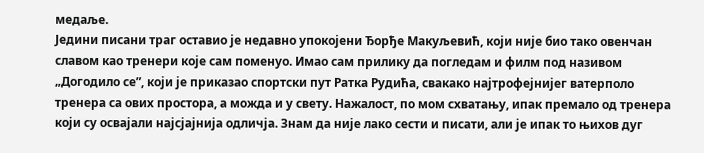медаље.
Једини писани траг оставио је недавно упокојени Ђорђе Макуљевић, који није био тако овенчан славом као тренери које сам поменуо. Имао сам прилику да погледам и филм под називом „Догодило се”, који је приказао спортски пут Ратка Рудића, свакако најтрофејнијег ватерполо тренера са ових простора, а можда и у свету. Нажалост, по мом схватању, ипак премало од тренера који су освајали најсјајнија одличја. Знам да није лако сести и писати, али је ипак то њихов дуг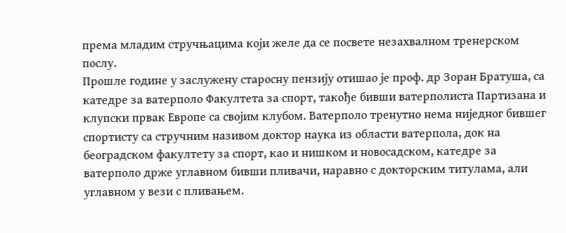према младим стручњацима који желе да се посвете незахвалном тренерском послу.
Прошле године у заслужену старосну пензију отишао је проф. др Зоран Братуша, са катедре за ватерполо Факултета за спорт, такође бивши ватерполиста Партизана и клупски првак Европе са својим клубом. Ватерполо тренутно нема ниједног бившег спортисту са стручним називом доктор наука из области ватерпола, док на београдском факултету за спорт, као и нишком и новосадском, катедре за ватерполо држе углавном бивши пливачи, наравно с докторским титулама, али углавном у вези с пливањем.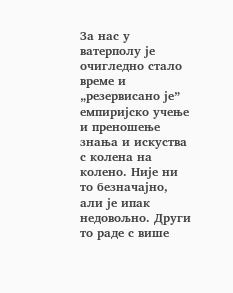За нас у ватерполу је очигледно стало време и „резервисано је” емпиријско учење и преношење знања и искуства с колена на колено. Није ни то безначајно, али је ипак недовољно. Други то раде с више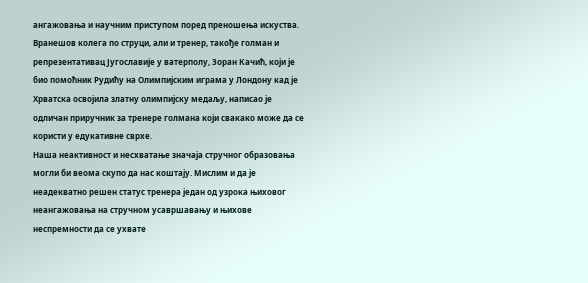ангажовања и научним приступом поред преношења искуства. Вранешов колега по струци, али и тренер, такође голман и репрезентативац Југославије у ватерполу, Зоран Качић, који је био помоћник Рудићу на Олимпијским играма у Лондону кад је Хрватска освојила златну олимпијску медаљу, написао је одличан приручник за тренере голмана који свакако може да се користи у едукативне сврхе.
Наша неактивност и несхватање значаја стручног образовања могли би веома скупо да нас коштају. Мислим и да је неадекватно решен статус тренера један од узрока њиховог неангажовања на стручном усавршавању и њихове неспремности да се ухвате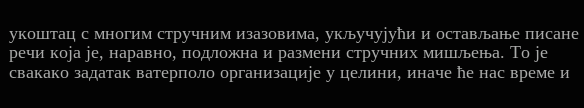укоштац с многим стручним изазовима, укључујући и остављање писане речи која је, наравно, подложна и размени стручних мишљења. То је свакако задатак ватерполо организације у целини, иначе ће нас време и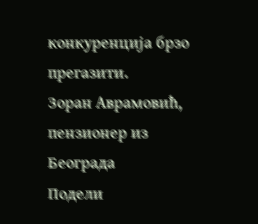конкуренција брзо прегазити.
Зоран Аврамовић,
пензионер из Београда
Подели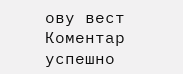ову вест
Комeнтар успeшно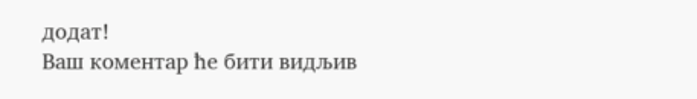додат!
Ваш комeнтар ћe бити видљив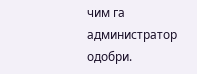чим га администратор одобри.